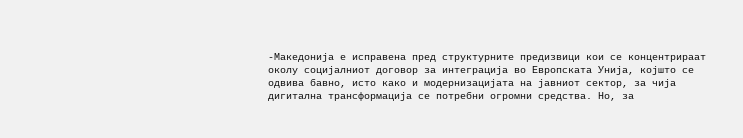-Македонија е исправена пред структурните предизвици кои се концентрираат околу социјалниот договор за интеграција во Европската Унија, којшто се одвива бавно, исто како и модернизацијата на јавниот сектор, за чија дигитална трансформација се потребни огромни средства. Но, за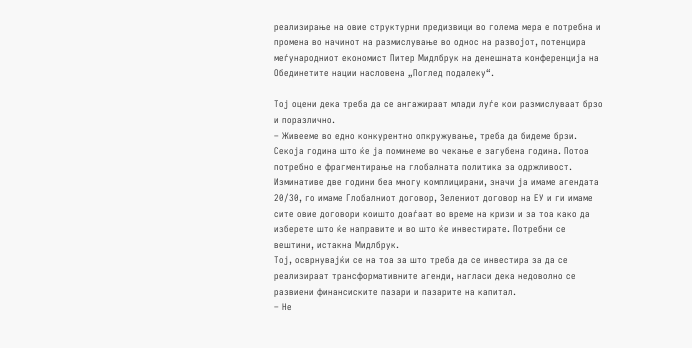реализирање на овие структурни предизвици во голема мера е потребна и промена во начинот на размислување во однос на развојот, потенцира меѓународниот економист Питер Мидлбрук на денешната конференција на Обединетите нации насловена „Поглед подалеку“.

Тој оцени дека треба да се ангажираат млади луѓе кои размислуваат брзо и поразлично.
– Живееме во едно конкурентно опкружување, треба да бидеме брзи. Секоја година што ќе ја поминеме во чекање е загубена година. Потоа потребно е фрагментирање на глобалната политика за одржливост. Изминативе две години беа многу комплицирани, значи ја имаме агендата 20/30, го имаме Глобалниот договор, Зелениот договор на ЕУ и ги имаме сите овие договори коишто доаѓаат во време на кризи и за тоа како да изберете што ќе направите и во што ќе инвестирате. Потребни се вештини, истакна Мидлбрук.
Тој, осврнувајќи се на тоа за што треба да се инвестира за да се реализираат трансформативните агенди, нагласи дека недоволно се развиени финансиските пазари и пазарите на капитал.
– Не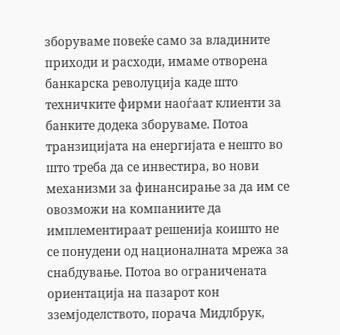зборуваме повеќе само за владините приходи и расходи, имаме отворена банкарска револуција каде што техничките фирми наоѓаат клиенти за банките додека зборуваме. Потоа транзицијата на енергијата е нешто во што треба да се инвестира, во нови механизми за финансирање за да им се овозможи на компаниите да имплементираат решенија коишто не се понудени од националната мрежа за снабдување. Потоа во ограничената ориентација на пазарот кон зземјоделството, порача Мидлбрук,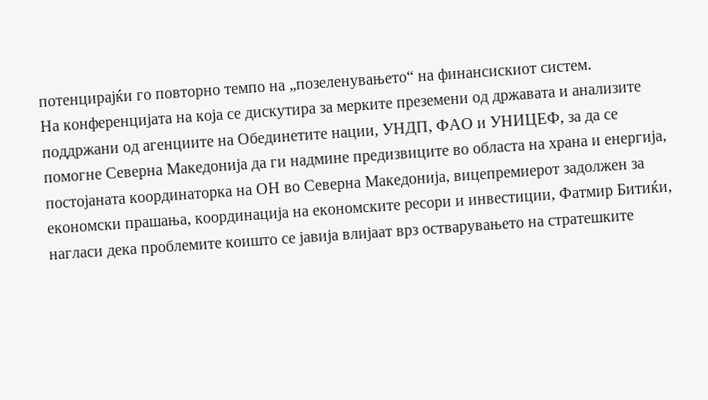потенцирајќи го повторно темпо на „позеленувањето“ на финансискиот систем.
На конференцијата на која се дискутира за мерките преземени од државата и анализите поддржани од агенциите на Обединетите нации, УНДП, ФАО и УНИЦЕФ, за да се помогне Северна Македонија да ги надмине предизвиците во областа на храна и енергија, постојаната координаторка на ОН во Северна Македонија, вицепремиерот задолжен за економски прашања, координација на економските ресори и инвестиции, Фатмир Битиќи, нагласи дека проблемите коишто се јавија влијаат врз остварувањето на стратешките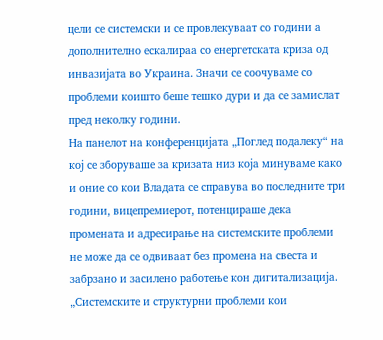цели се системски и се провлекуваат со години а дополнително ескалираа со енергетската криза од инвазијата во Украина. Значи се соочуваме со проблеми коишто беше тешко дури и да се замислат пред неколку години.
На панелот на конференцијата „Поглед подалеку“ на кој се зборуваше за кризата низ која минуваме како и оние со кои Владата се справува во последните три години, вицепремиерот, потенцираше дека промената и адресирање на системските проблеми не може да се одвиваат без промена на свеста и забрзано и засилено работење кон дигитализација.
„Системските и структурни проблеми кои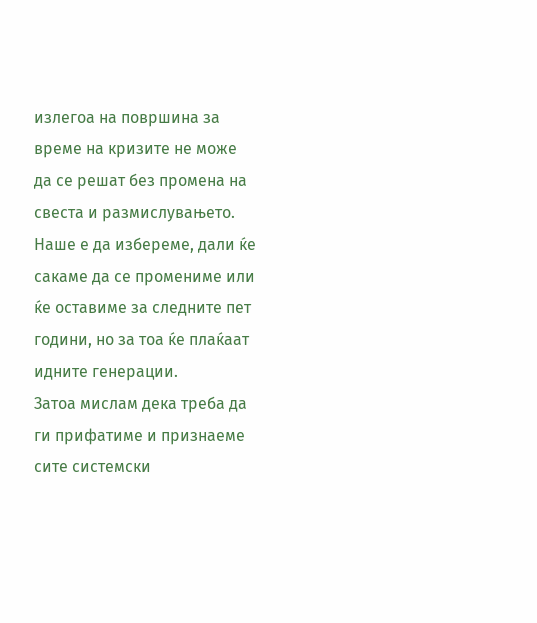излегоа на површина за време на кризите не може да се решат без промена на свеста и размислувањето. Наше е да избереме, дали ќе сакаме да се промениме или ќе оставиме за следните пет години, но за тоа ќе плаќаат идните генерации.
Затоа мислам дека треба да ги прифатиме и признаеме сите системски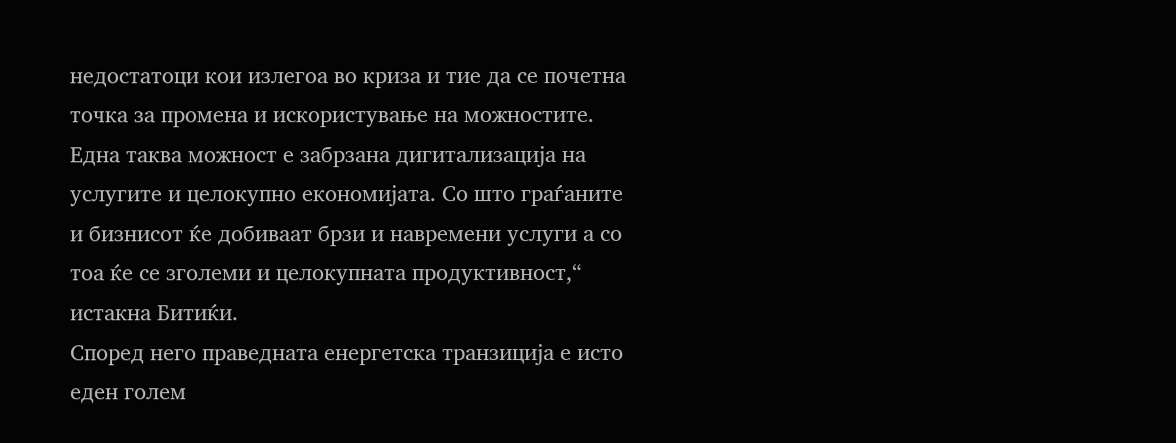недостатоци кои излегоа во криза и тие да се почетна точка за промена и искористување на можностите. Една таква можност е забрзана дигитализација на услугите и целокупно економијата. Со што граѓаните и бизнисот ќе добиваат брзи и навремени услуги а со тоа ќе се зголеми и целокупната продуктивност,“ истакна Битиќи.
Според него праведната енергетска транзиција е исто еден голем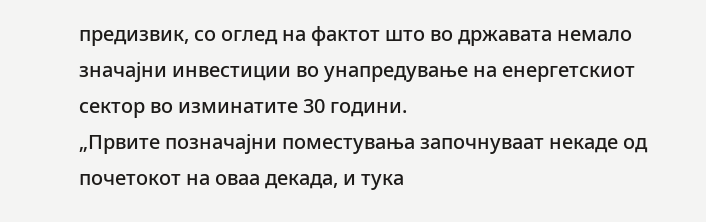предизвик, со оглед на фактот што во државата немало значајни инвестиции во унапредување на енергетскиот сектор во изминатите 30 години.
„Првите позначајни поместувања започнуваат некаде од почетокот на оваа декада, и тука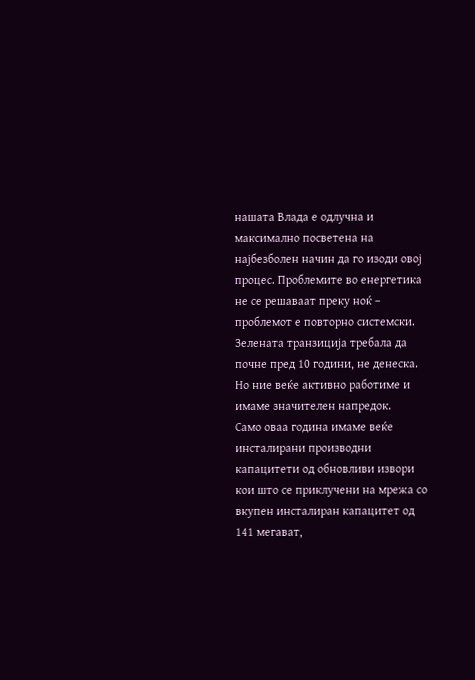нашата Влада е одлучна и максимално посветена на најбезболен начин да го изоди овој процес. Проблемите во енергетика не се решаваат преку ноќ – проблемот е повторно системски. Зелената транзиција требала да почне пред 10 години, не денеска. Но ние веќе активно работиме и имаме значителен напредок.
Само оваа година имаме веќе инсталирани производни капацитети од обновливи извори кои што се приклучени на мрежа со вкупен инсталиран капацитет од 141 мегават,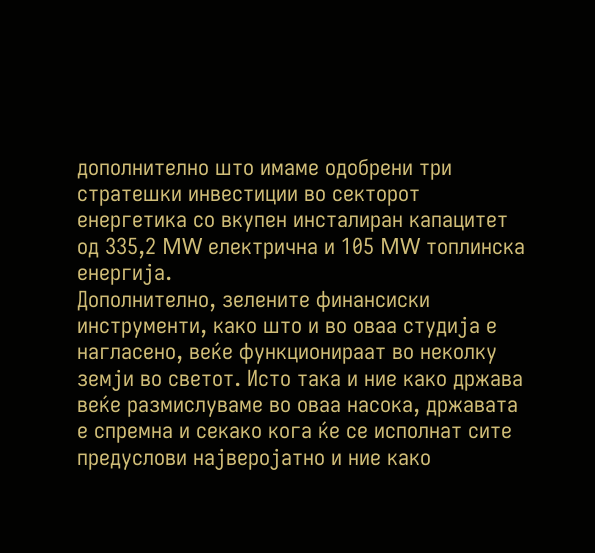дополнително што имаме одобрени три стратешки инвестиции во секторот енергетика со вкупен инсталиран капацитет од 335,2 MW електрична и 105 MW топлинска енергија.
Дополнително, зелените финансиски инструменти, како што и во оваа студија е нагласено, веќе функционираат во неколку земји во светот. Исто така и ние како држава веќе размислуваме во оваа насока, државата е спремна и секако кога ќе се исполнат сите предуслови најверојатно и ние како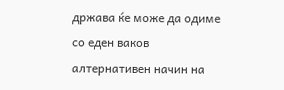држава ќе може да одиме со еден ваков алтернативен начин на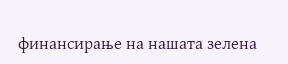финансирање на нашата зелена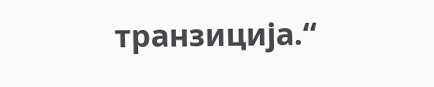транзиција.“